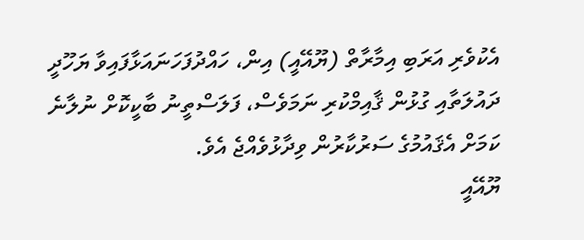އެކުވެރި އަރަބި އިމާރާތް (ޔޫއޭއީ) އިން، ހައްދުފަހަނައަޅާފައިވާ ޔަހޫދީ ދައުލަތާއި ގުޅުން ޤާއިމްކުރި ނަމަވެސް، ފަލަސްތީނު ބާކީކޮށް ނުލާނެ ކަމަށް އެޤައުމުގެ ސަރުކާރުން ވިދާޅުވެއްޖެ އެވެ.
ޔޫއޭއީ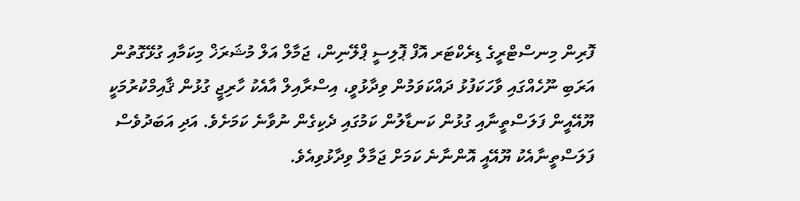ފޮރިން މިނސްޓްރީގެ ޑިރެކްޓަރ އޮފް ޕޮލިސީ ޕްލޭނިން، ޖަމާލް އަލް މުޝަރަޚް މިކަމާއި ގުޅޭގޮތުން އަރަބި ނޫހެއްގައި ވާހަކަފުޅު ދައްކަވަމުން ވިދާޅުވީ، އިސްރާއިލް އާއެކު ހާރިޖީ ގުޅުން ޤާއިމްކުރުމަކީ ޔޫއޭއީން ފަލަސްތީނާއި ގުޅުން ކަނޑާލުން ކަމުގައި ދެކިގެން ނުވާނެ ކަމަށެވެ. އަދި އަބަދުވެސް ފަލަސްތީނާއެކު ޔޫއޭއީ އޮންނާނެ ކަމަށް ޖަމާލް ވިދާޅުވިއެވެ.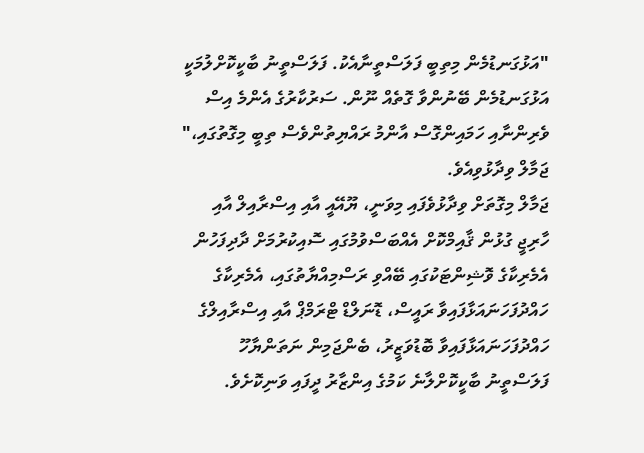"އަޅުގަނޑުމެން މިތިބީ ފަލަސްތީނާއެކު. ފަލަސްތީނު ބާކީކޮށްލުމަކީ އަޅުގަނޑުމެން ބޭނުންވާ ގޮތެއް ނޫން. ސަރުކާރުގެ އެންމެ އިސް ވެރިންނާއި ހަމައިންގޮސް އާންމު ރައްޔިތުންވެސް ތިބީ މިގޮތުގައި،" ޖަމާލް ވިދާޅުވިއެވެ.
ޖަމާލް މިގޮތަށް ވިދާޅުވެފައި މިވަނީ، ޔޫއޭއީ އާއި އިސްރާއިލް އާއި ހާރިޖީ ގުޅުން ޤާއިމްކޮށް އެއްބަސްވުމުގައި ސޮއިކުރުމަށް ދާދިފަހުން އެމެރިކާގެ ވޮޝިންޓަކުގައި ބޭއްވި ރަސްމިއްޔާތުގައި، އެމެރިކާގެ ހައްދުފަހަނައަޅާފައިވާ ރައީސް، ޑޮނަލްޑް ޓްރަމްޕް އާއި އިސްރާއިލްގެ ހައްދުފަހަނައަޅާފައިވާ ބޮޑުވަޒީރު، ބެންޖަމިން ނަތަންޔާހޫ ފަލަސްތީނު ބާކީކޮށްލާނެ ކަމުގެ އިންޒާރު ދީފައި ވަނިކޮށެވެ.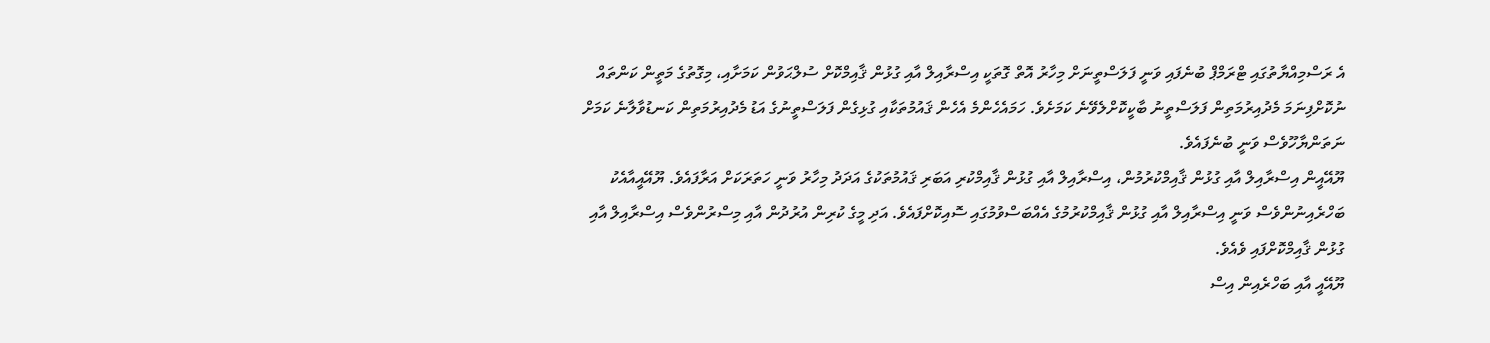އެ ރަސްމިއްޔާތުގައި ޓްރަމްޕް ބުނެފައި ވަނީ ފަލަސްތީނަށް މިހާރު އޮތް ގޮތަކީ އިސްރާއިލް އާއި ގުޅުން ޤާއިމްކޮށް ސުލްޙަވުން ކަމަށާއި، މިގޮތުގެ މަތީން ކަންތައް ނުކޮށްފިނަމަ މެދުއިރުމަތިން ފަލަސްތީނު ބާކީކޮށްލެވޭނެ ކަމަށެވެ. ހަމައެހެންމެ އެހެން ޤައުމުތަކާއި ގުޅިގެން ފަލަސްތީނުގެ އަޑު މެދުއިރުމަތިން ކަނޑުވާލާނެ ކަމަށް ނަތަންޔާހޫވެސް ވަނީ ބުނެފައެވެ.
ޔޫއޭއީން އިސްރާއިލް އާއި ގުޅުން ޤާއިމްކުރުމުން، އިސްރާއިލް އާއި ގުޅުން ޤާއިމްކުރި އަބަރި ޤައުމުތަކުގެ އަދަދު މިހާރު ވަނީ ހަތަރަކަށް އަރާފައެވެ. ޔޫއޭއީއާއެކު ބަހްރެއިނުންވެސް ވަނީ އިސްރާއިލް އާއި ގުޅުން ޤާއިމްކުރުމުގެ އެއްބަސްވުމުގައި ސޮއިކޮށްފައެވެ. އަދި މީގެ ކުރިން އުރުދުން އާއި މިސްރުންވެސް އިސްރާއިލް އާއި ގުޅުން ޤާއިމްކޮށްފައި ވެއެވެ.
ޔޫއޭއީ އާއި ބަހްރެއިން އިސް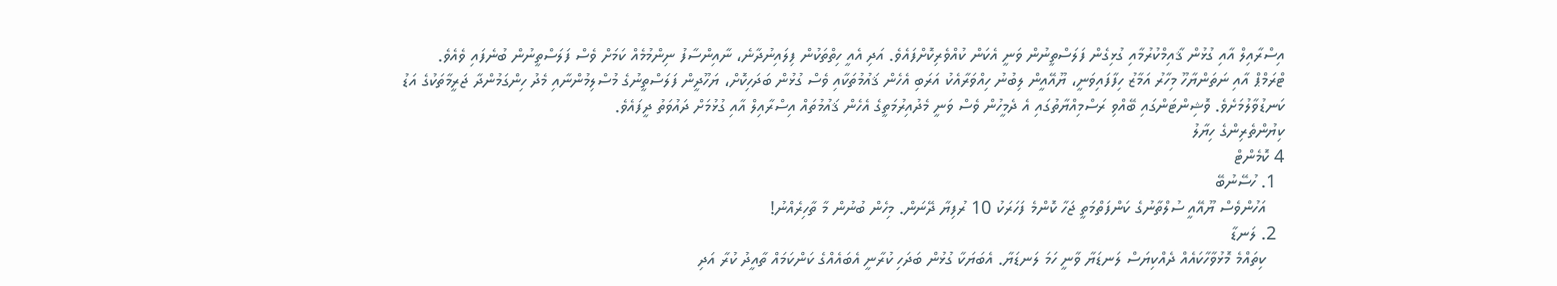އިސްރާއިލް އާއި ގުޅުން ޤާއިމްކުރުމާއި ގުޅިގެން ފަލަސްތީނުން ވަނީ އެކަން ކުއްވެރިކޮށްފައެވެ. އަދި އެއީ ހިތްތަކުން ފިލައިނުދާނެ، ނާއިންސާފު ނިންމުމެއް ކަމަށް ވެސް ފަލަސްތީނުން ބުނެފައި ވެއެވެ.
ޓްރަމްޕް އާއި ނަތަންޔާހޫ މިހާރު އަމާޒު ހިފާފައިވަނީ، ޔޫއޭއީން ލިބުނު ހިއްވަރާއެކު އަރަބި އެހެން ޤައުމުތަކާއި ވެސް ގުޅުން ބަދަހިކޮށް، ޔަހޫދީން ފަލަސްތީނުގެ މުސްލިމުންނާއި މެދު ހިންގަމުންދާ ޖަރީމާތަކުގެ އަޑު ކަނޑުވާލުމަށެވެ. ވޮޝިންޓަންގައި ބޭއްވި ރަސްމިއްޔާތުގައި އެ ދެމީހުން ވެސް ވަނީ މެދުއިރުމަތީގެ އެހެން ޤައުމުތައް އިސްރާއިލް އާއި ގުޅުމަށް ދައުވަތު ދީފައެވެ.
ކިޔުންތެރިންގެ ހިޔާލު
4 ކޮމެންޓް
  1. ހުސޭނުބޭ
    އަހުންވެސް ޔޫއޭއީ ސުލްތާނުގެ ކަންފަތްމަތީ ޖަހާ ކޮންމެ ފަހަރަކު 10 ރުފިޔާ ދޭނަން. މިހެން ބުނުން މާ ތާހިރެއްނު!
  2. ލަނޑާ
    ކިތައްމެ މޮޅުވާހާކައެއް ދެއްކިޔަސް ލަނޑަޔާ ވާނީ ހަމަ ލަނޑަޔާ. އެބަޔަކާ ގުޅުން ބަދަހި ކުރާނީ އެބައެއްގެ ކަންކަމައް ތާއީދު ކުރާ އަދި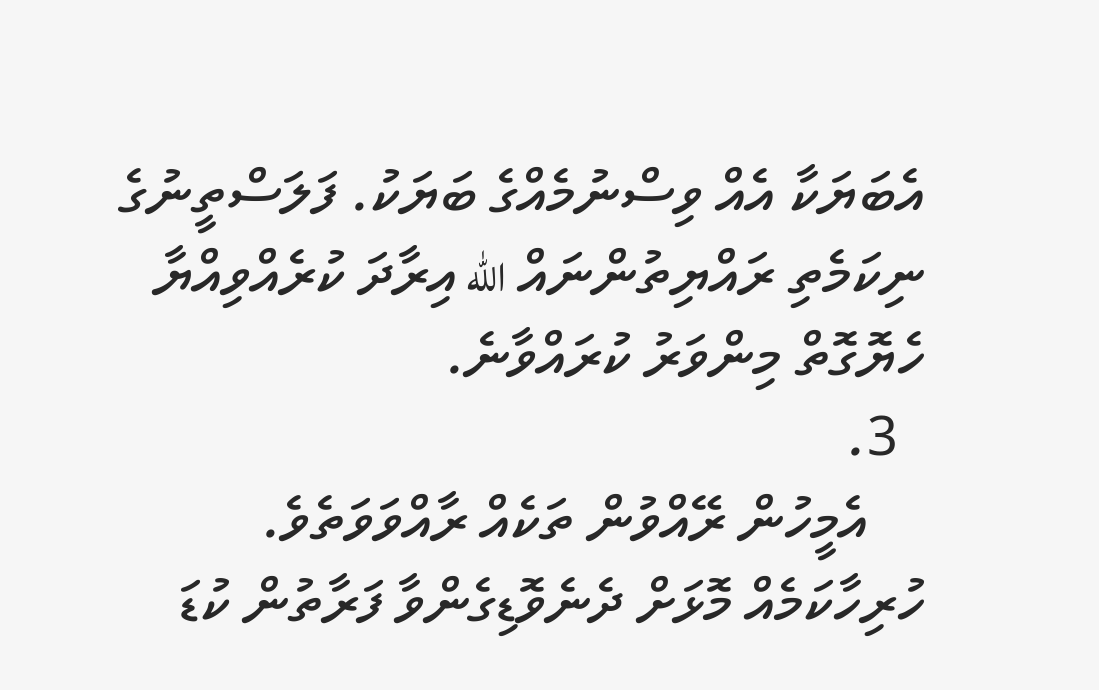އެބަޔަކާ އެއް ވިސްނުމެއްގެ ބަޔަކު. ފަލަސްތީނުގެ ނިކަމެތި ރައްޔިތުންނައް الله އިރާދަ ކުރެއްވިއްޔާ ހެޔޮގޮތް މިންވަރު ކުރައްވާނެ.
  3.
    އެމީހުން ރޭއްވުން ތަކެއް ރާއްވަވަތެވެ. ހުރިހާކަމެއް މޮޅަށް ދެނެވޮޑިގެންވާ ފަރާތުން ކުޑަ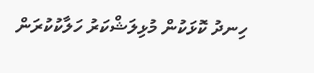ހިނދު ކޮޅަކުން މުޅިލަޝްކަރު ހަލާކުކުރަން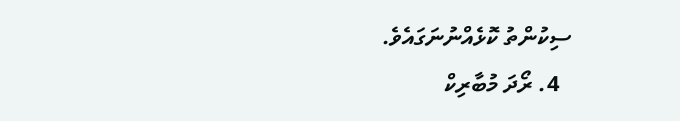ސިކުންތު ކޮޅެއްނުނަގައެވެ.
  4. ރޯދަ މުބާރިކް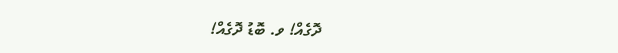ދޮގެއް! ވ. ބޮޑު ދޮގެއް!